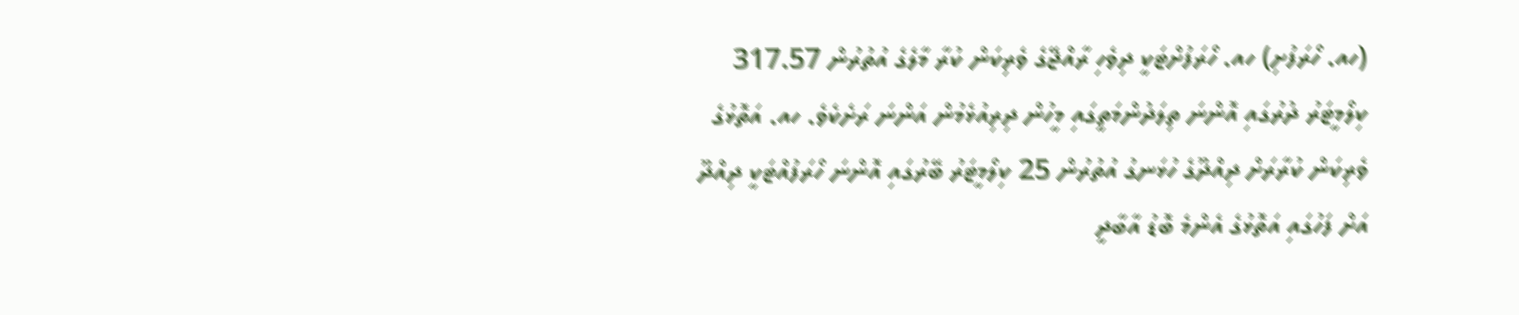(ހއ. ހޯރަފުށި) ހއ. ހޯރަފުށްޓަކީ ދިވެހި ރާއްޖޭގެ ވެރިކަން ކުރާ މާލެގެ އުތުރުން 317.57 ކިލޯމީޓަރު ދުރުގައި އޮންނަ ތިލަދުންމަތީގައި މީހުން ދިރިއުޅެމުން އަންނަ ރަށެކެވެ. ހއ. އަތޮޅުގެ ވެރިކަން ކުރާރަށް ދިއްދޫގެ ހުޅަނގު އުތުރުން 25 ކިލޯމީޓަރު ބޭރުގައި އޮންނަ ހޯރަފުއްޓަކީ ދިއްދޫ އަށް ފަހުގައި އަތޮޅުގެ އެންމެ ބޮޑު އާބާދީ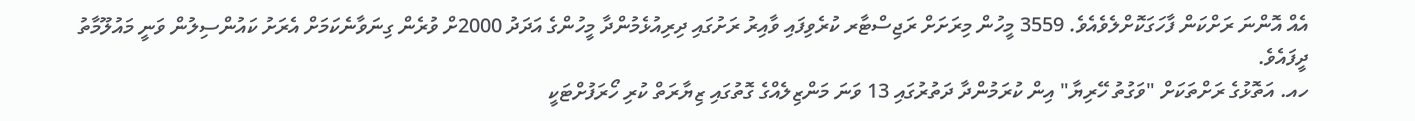އެއް އޮންނަ ރަށްކަން ފާހަގަކޮށްލެވެއެވެ. 3559 މީހުން މިރަށަށް ރަޖިސްޓާރ ކުރެވިފައި ވާއިރު ރަށުގައި ދިރިއުޅެމުންދާ މީހުންގެ އަދަދު 2000ށް ވުރެން ގިނަވާނެކަމަށް އެރަށު ކައުންސިލުން ވަނީ މައުލޫމާތު ދީފައެވެ.
ހއ. އަތޮޅުގެ ރަށްތަކަށް "ވަގުތު ހޭރިޔާ" އިން ކުރަމުންދާ ދަތުރުގައި 13 ވަނަ މަންޒިލެއްގެ ގޮތުގައި ޒިޔާރަތް ކުރި ހޯރަފުށްޓަކީ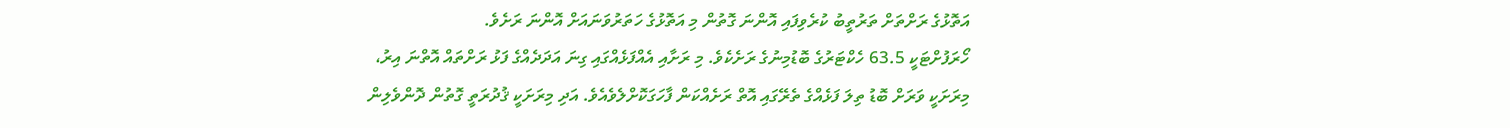އަތޮޅުގެ ރަށްތަށް ތަރުތީބު ކުރެވިފައި އޮންނަ ގޮތުން މި އަތޮޅުގެ ހަތަރުވަނައަށް އޮންނަ ރަށެވެ.
ހޯރަފުށްޓަކީ 63.5 ހެކްޓަރުގެ ބޮޑުމިނުގެ ރަށެކެވެ. މި ރަށާއި އެއްފަޅެއްގައި ގިނަ އަދަދެއްގެ ފަޅު ރަށްތައް އޮތްނަ އިރު، މިރަށަކީ ވަރަށް ބޮޑު ތިލަ ފަޅެއްގެ ތެރޭގައި އޮތް ރަށެއްކަން ފާހަގަކޮށްލެވެއެވެ. އަދި މިރަށަކީ ޤުދުރަތީ ގޮތުން ދޮންވެލިން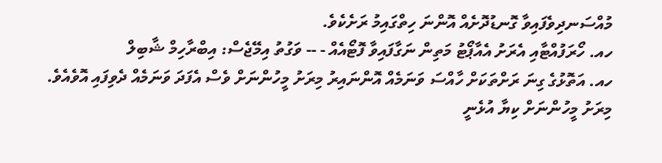މުއްސަނދިވެފައިވާ ގޮނޑުދޮށެއް އޮންނަ ހިތްގައިމު ރަށެކެވެ.
ހއ. ހޯރަފުއްޓާއި އެރަށު އެއާޕޯޓު މަތިން ނަގާފައިވާ ފޮޓޯއެއް - -- ވަގުތު އިމޭޖެސް: އިބްރާހިމް ޝާބިލް
ހއ. އަތޮޅުގެ ގިނަ ރަށްތަކަށް ހާއްސަ ވަނަމެއް އޮންނައިރު މިރަށު މީހުންނަށް ވެސް އެފަދަ ވަނަމެއް ދެވިފައި އޮވެއެވެ. މިރަށު މީހުންނަށް ކިޔާ އުޅެނީ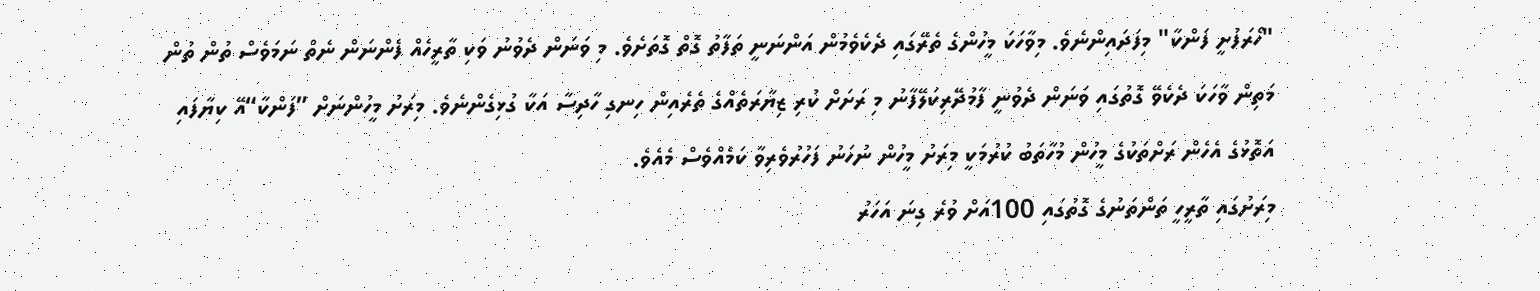"ހޯރަފުށީ ފަންކާ" މިފަދައިންނެވެ. މިވާހަކަ މީހުންގެ ތެރޭގައި ދެކެވެމުން އަންނަނީ ތަފާތު ގޮތް ގޮތަށެވެ. މި ވަނަން ދެވުނު ވަކި ތާރީހެއް ފެންނަން ނެތް ނަމަވެސް ތުން ތުން މަތިން ވާހަކަ ދެކެވޭ ގޮތުގައި ވަނަން ދެވުނީ ފާމުދޭރިކަލޭފާނު މި ރަށަށް ކުރި ޒިޔާރަތެއްގެ ތެރެއިން ހިނގި ހާދިސާ އަކާ ގުޅިގެންނެވެ. މިރަށު މީހުންނަށް ”ފަންކާ“އޭ ކިޔާފައި އަތޮޅުގެ އެހެން ރަށްތަކުގެ މީހުން މުހާތަބު ކުރުމަކީ މިރަށު މީހުން ނުހަނު ފަހުރުވެރިވާ ކަމެއްވެސް މެއެވެ.
މިރަށުގައި ތާރީހީ ތަންތަނުގެ ގޮތުގައި 100އަށް ވުރެ ގިނަ އަހަރު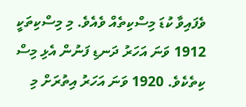ވެފައިވާ ކުޑަ މިސްކިތެއް ވެއެވެ. މި މިސްކިތަކީ 1912 ވަނަ އަހަރު ދަނޑި ފަނުން އެޅި މިސް ކިތެކެވެ. 1920 ވަނަ އަހަރު އިތުރަށް މި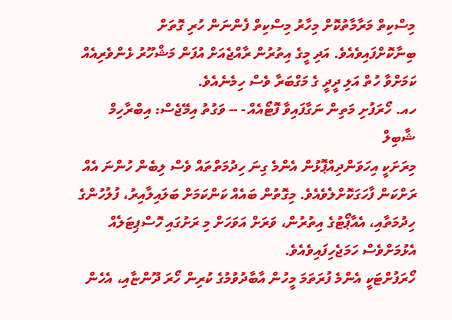މިސްކިތް މަރާމާތުކޮށް މިހާރު މިސްކިތް ފެންނަން ހުރި ގޮތަށް ބިނާކޮށްފައިވެއެވެ. އަދި މީގެ އިތުރުން ރާއްޖެއަށް އުފަން މަޝްހޫރު ޅެންވެރިއެއް ކަމަށްވާ ހުތް އަލި ދީދީ ގެ މަގްބަރާ ވެސް ހިމެނެއެވެ.
ހއ. ހޯރަފުށި މަތިން ނަގާފައިވާ ފޮޓޯއެއް - -- ވަގުތު އިމޭޖެސް: އިބްރާހިމް ޝާބިލް
މިރަށަކީ އިހަވަންދިއްޕޮޅުން އެންމެ ގިނަ ހިދުމަތްތައް ވެސް ލިބެން ހުންނަ އެއް ރަށްކަން ފާހަގަކޮށްލެވެއެވެ. މިގޮތުން ބައެއް ކަންކަމަށް ބަލައިލާއިރު، ފުލުހުންގެ ހިދުމަތާއި، އެއާޕޯޓުގެ އިތުރުން، ވަރަށް އަވަހަށް މި ރަށުގައި ހޮސްޕިޓަލެއް އެޅުމަށްވެސް ހަމަޖެހިފައިވެއެވެ.
ހޯރަފުށްޓަކީ އެންމެ ފުރަތަމަ މީހުން އާބާދުވުމުގެ ކުރިން ހޯރަ ދޫންޏާއި، އެހެން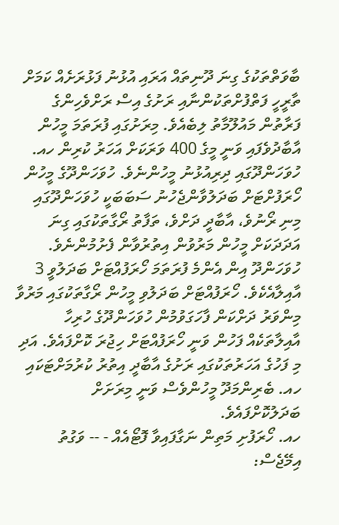ބާވަތްތަކުގެ ގިނަ ދޫނިތައް އަރައި އުޅުނު ފަޅުރަށެއް ކަމަށް ތާރީހީ ފަތްފުށްތަކުންނާއި ރަށުގެ އިސް ރަށްވެހިންގެ ފަރާތުން މައުލޫމާތު ލިބެއެވެ. މިރަށުގައި ފުރަތަމަ މީހުން އާބާދުވެފައި ވަނީ މީގެ 400 ވަރަކަށް އަހަރު ކުރިން ހއ. ހުވަހަންދޫގައި ދިރިއުޅުނު މީހުންނެވެ. ހުވަހަންދޫގެ މީހުން ހޯރަފުށްޓަށް ބަދަލުވާންޖެހުނު ސަބަބަކީ ހުވަހަންދޫގައި މިނި ރޯނުވެ، އާބާދީ ދަށްވެ، ތަފާތު ރޯގާތަކުގައި ގިނަ އަދަދަކަށް މީހުން މަރުވުން އިތުރުވާން ފެށުމުންނެވެ.
ހުވަހަންދޫ އިން އެންމެ ފުރަތަމަ ހޯރަފުއްޓަށް ބަދަލުވީ 3 އާއިލާއެކެވެ. ހޯރަފުއްޓަށް ބަދަލުވި މީހުން ރޯގާތަކުގައި މަރުވާ މިންވަރު ދަށްކަން ފާހަގަވުމުން ހުވަހަންދޫގެ ހުރިހާ އާއިލާތަކެއް ފަހުން ވަނީ ހޯރަފުއްޓަށް ހިޖުރަ ކޮށްފައެވެ. އަދި މި ފަހުގެ އަހަރުތަކުގައި ރަށުގެ އާބާދީ އިތުރު ކުރުމަށްޓަކައި ހއ. ބެރިންމަދޫ މީހުންވެސް ވަނީ މިރަށަށް ބަދަލުކޮށްފައެވެ.
ހއ. ހޯރަފުށި މަތިން ނަގާފައިވާ ފޮޓޯއެއް - -- ވަގުތު އިމޭޖެސް: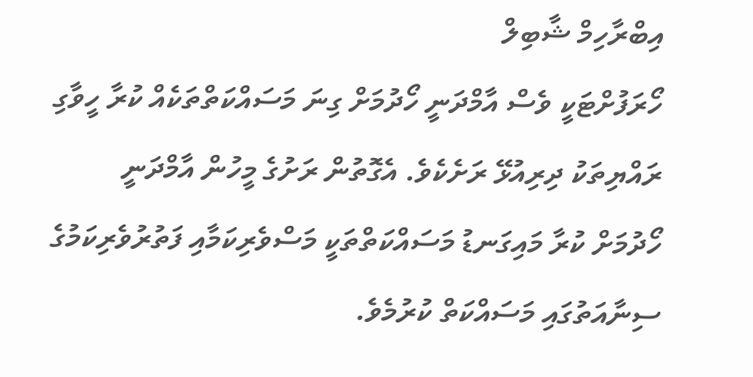އިބްރާހިމް ޝާބިލް
ހޯރަފުށްޓަކީ ވެސް އާމްދަނީ ހޯދުމަށް ގިނަ މަސައްކަތްތަކެއް ކުރާ ހީވާގި ރައްޔިތަކު ދިރިއުޅޭ ރަށެކެވެ. އެގޮތުން ރަށުގެ މީހުން އާމްދަނީ ހޯދުމަށް ކުރާ މައިގަނޑު މަސައްކަތްތަކީ މަސްވެރިކަމާއި ފަތުރުވެރިކަމުގެ ސިނާއަތުގައި މަސައްކަތް ކުރުމެވެ.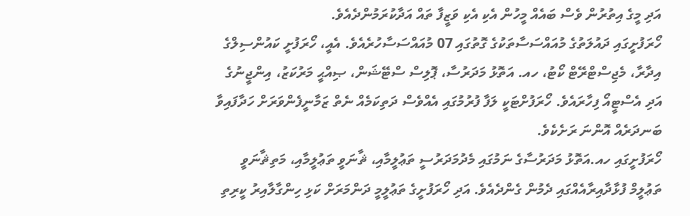އަދި މީގެ އިތުރުން ވެސް ބައެއް މީހުން އެކި އެކި ވަޒީފާ ތައް އަދާކުރަމުންދެއެވެ.
ހޯރަފުށީގައި ދައުލަތުގެ މުއައްސަސާތަކުގެ ގޮތުގައި 07 މުއައްސަސާހުރެއެވެ. އެއީ، ހޯރަފުށީ ކައުންސިލްގެ އިދާރާ، މެޖިސްޓްރޭޓް ކޯޓު، ހއ. އަތޮޅު މަދަރުސާ، ޕޮލިސް ސްޓޭޝަން، ޞިއްޙީ މަރުކަޒު، އިންޖީނުގެ އަދި އެސްޓީއޯ ފިހާރައެވެ. ހޯރަފުށްޓަކީ ލަފާ ފުރުމުގައި އެއްވެސް ދަތިކަމެއް ނެތް ޒަމާނީފެންވަރަށް ހަދާފައިވާ ބަނދަރެއް އޮންނަ ރަށެކެވެ.
ހޯރަފުށީގައި ހއ.އަތޮޅު މަދަރުސާގެ ނަމުގައި މެދުމަދަރުސީ ތަޢުލީމާއި، ޘާނަވީ ތަޢުލީމާއި، މަތިޘާނަވީ ތަޢުލީމް ފުޅާދާއިރާއެއްގައި ދެމުން ގެންދެއެވެ. އަދި ހޯރަފުށީގެ ތަޢުލީމީ ދަންމަރަށް ކަޅި ހިންގާލާއިރު ކީރިތި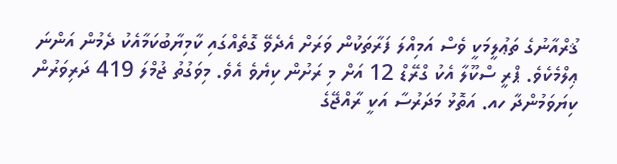ޤުރްއާނުގެ ތަޢުލީމަކީ ވެސް އަމިއްލަ ފަރާތަކުން ވަރަށް އެދެވޭ ގޮތެއްގައި ކާމިޔާބުކަމާއެކު ދެމުން އަންނަ ޢިލްމެކެވެ. ޕްރީ ސްކޫލާ އެކު ގްރޭޑް 12 އަށް މި ރަށުން ކިޔެވެ އެވެ. މިވަގުތު ޖުމްލަ 419 ދަރިވަރުން ކިޔަވަމުންދާ ހއ. އަތޮޅު މަދަރުސާ އަކީ ރާއްޖޭގެ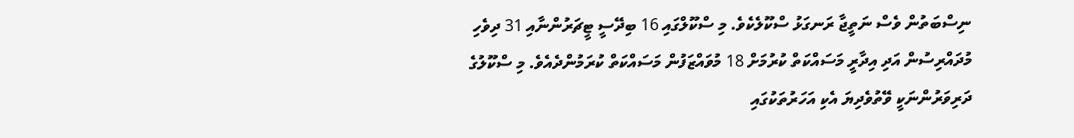ނިސްބަތުން ވެސް ނަތީޖާ ރަނގަޅު ސްކޫލެކެވެ. މި ސްކޫލްގައި 16 ބިދޭސީ ޓީޗަރުންނާއި 31 ދިވެހި މުދައްރިސުން އަދި އިދާރީ މަސައްކަތް ކުރުމަށް 18 މުވައްޒަފުން މަސައްކަތް ކުރަމުންދެއެވެ. މި ސްކޫލުގެ ދަރިވަރުންނަކީ ވޭތުވެދިޔަ އެކި އަހަރުތަކުގައި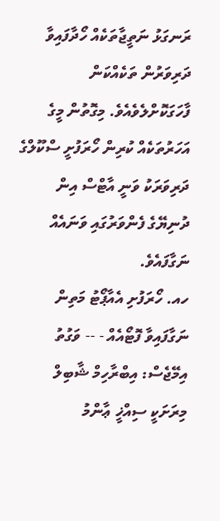ރަނގަޅު ނަތީޖާތަކެއް ހޯދާފައިވާ ދަރިވަރުން ތަކެއްކަން ފާހަގަކޮށްލެވެއެވެ. މިގޮތުން މީގެ އަހަރުތަކެއް ކުރިން ހޯރަފުށީ ސްކޫލްގެ ދަރިވަރަކު ވަނީ އާޓްސް އިން ދުނިޔޭގެ ފެންވަރުގައި ވަނައެއް ނަގާފައެވެ.
ހއ. ހޯރަފުށި އެއާޕޯޓު މަތިން ނަގާފައިވާ ފޮޓޯއެއް - -- ވަގުތު އިމޭޖެސް: އިބްރާހިމް ޝާބިލް
މިރަށަކީ ސިއްޚީ ޢާންމު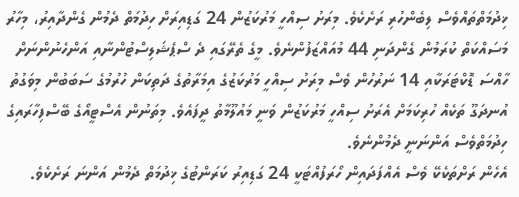ޚިދުމަތްތައްވެސް ލިބެންހުރި ރަށެކެވެ. މިރަށު ސިއްހީ މަރުކަޒުން 24 ގަޑިއިރަށް ހިދުމަތް ދެމުން ގެންދާއިރު، މިހާރު މަސައްކަތް ކުރަމުން ގެންދަނި 44 މުއައްޒަފުންނެވެ. މީގެ ތެރޭގައި ދެ ސްޕެޝަލިސްޓުންނާއި އަންހެނުންނަށް ހާއްސަ ޑޮކްޓަރަކާއި 14 ނަރުހުން ވެސް މިރަށު ސިއްހީ މަރުކަޒުގެ އިމަރާތުގެ ދަތިކަން ހުރުމުގެ ސަބަބުން މިވަގުތު އުނދަގޫ ތަކެއް ހުރިކަމަށް އެރަށު ސިއްހީ މަރުކަޒުން ވަނީ މައުލޫމާތު ދީފައެވެ. މިތަނުން އެސްޓީއޯގެ ބޭސްފިހާރައިގެ ހިދުމަތްވެސް އަންނަނީ ދެމުންނެވެ.
އެހެން ރަށްތަކެކޭ ވެސް އެއްފަދައިން ހޯރަފުއްޓަކީ 24 ގަޑިއިރު ކަރަންޓުގެ ޚިދުމަތް ދެމުން އަންނަ ރަށެކެވެ.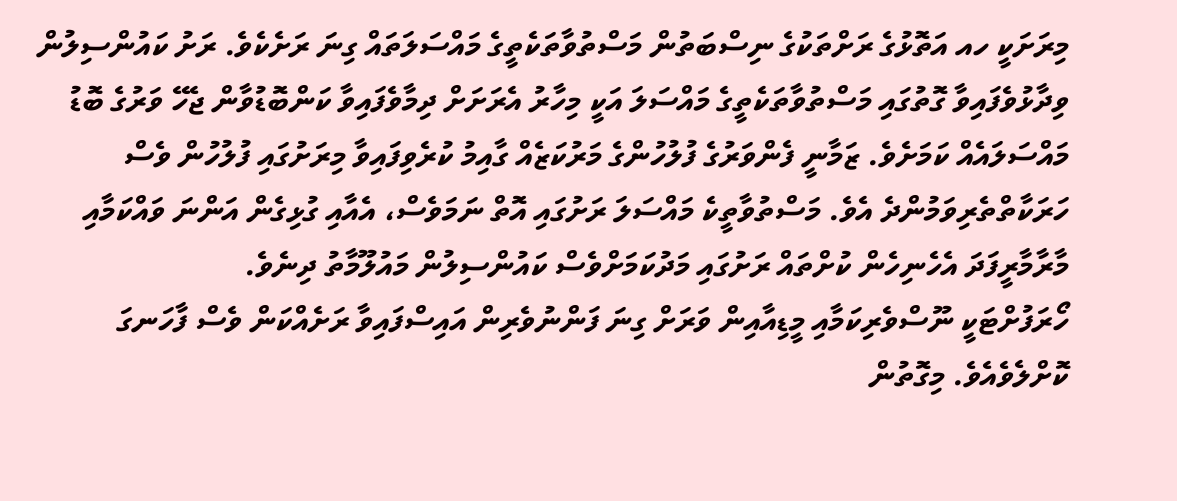މިރަށަކީ ހއ އަތޮޅުގެ ރަށްތަކުގެ ނިސްބަތުން މަސްތުވާތަކެތީގެ މައްސަލަތައް ގިނަ ރަށެކެވެ. ރަށު ކައުންސިލުން ވިދާޅުވެފައިވާ ގޮތުގައި މަސްތުވާތަކެތީގެ މައްސަލަ އަކީ މިހާރު އެރަށަށް ދިމާވެފައިވާ ކަންބޮޑުވާން ޖެހޭ ވަރުގެ ބޮޑު މައްސަލައެއް ކަމަށެވެ. ޒަމާނީ ފެންވަރުގެ ފުލުހުންގެ މަރުކަޒެއް ގާއިމު ކުރެވިފައިވާ މިރަށުގައި ފުލުހުން ވެސް ހަރަކާތްތެރިވަމުންދެ އެވެ. މަސްތުވާތީކެ މައްސަލަ ރަށުގައި އޮތް ނަމަވެސް، އެއާއި ގުޅިގެން އަންނަ ވައްކަމާއި މާރާމާރީފަދަ އެހެނިހެން ކުށްތައް ރަށުގައި މަދުކަމަށްވެސް ކައުންސިލުން މައުލޫމާތު ދިނެވެ.
ހޯރަފުށްޓަކީ ނޫސްވެރިކަމާއި މީޑިއާއިން ވަރަށް ގިނަ ފަންނުވެރިން އައިސްފައިވާ ރަށެއްކަން ވެސް ފާހަނގަ ކޮށްލެވެއެވެ. މިގޮތުން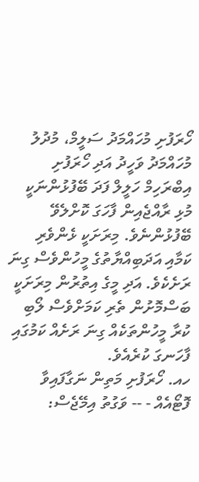ހޯރަފުށި މުހައްމަދު ސަލީމް، މުދުލު މުހައްމަދު ވަހީދު އަދި ހޯރަފުށި އިބްރަހިމް ހަލީލް ފަދަ ބޭފުޅުންނަކީ މުޅި ރާއްޖެއިން ފާހަގަ ކޮށްލެވޭ ބޭފުޅުންނެވެ. މިރަށަކީ ޅެންވެރި ކަމާއި އަދަބިއްޔާތުގެ މީހުންވެސް ގިނަ ރަށެކެވެ. އަދި މީގެ އިތުރުން މިރަށަކީ ބަސްމޮށުން ތެރި ކަމަށްވެސް ލޯބި ކުރާ މީހުންތަކެއް ގިނަ ރަށެއް ކަމުގައި ފާހަނގަ ކުރެއެވެ.
ހއ. ހޯރަފުށި މަތިން ނަގާފައިވާ ފޮޓޯއެއް - -- ވަގުތު އިމޭޖެސް: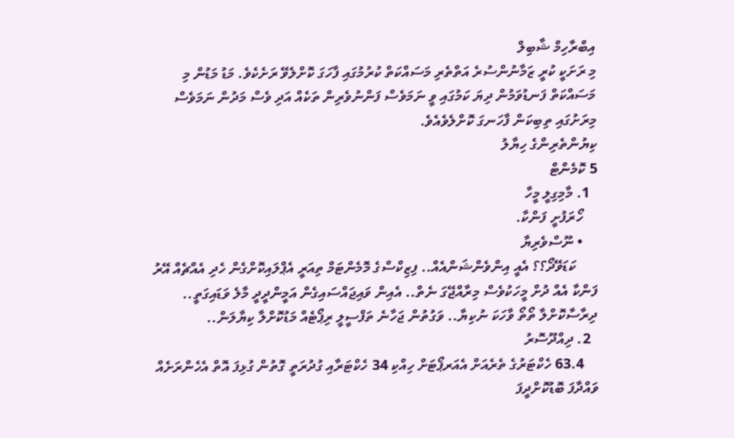އިބްރާހިމް ޝާބިލް
މި ރަށަކީ ކުރީ ޒަމާނުންސުރެ އަތްތެރި މަސައްކަތް ކުރުމުގައި ފާހަގަ ކޮށްލެވޭ ރަށެކެވެ. މަޑު މަޑުން މި މަސައްކަތް ފަނޑުވަމުން ދިޔަ ކަމުގައި ވީ ނަމަވެސް ފަންނުވެރިން ތަކެއް އަދި ވެސް މަދުން ނަމަވެސް މިރަށުގައި ތިބިކަން ފާހަނގަ ކޮށްލެވެއެވެ.
ކިޔުންތެރިންގެ ހިޔާލު
5 ކޮމެންޓް
  1. މާމިގިލީ މީހާ
    ހޯރަފުށީ ފަންކާ.
    • ނޫސްވެރިޔާ
      ކަޑަވޭދޯ؟؟ އެއީ އިންވެންޝަންއެއް.. ފިޒިކްސްގެ މޮމެންޓަމް ތިއަރީ އެޕްލައިކޮށްގެން ހެދި އެއްޗެއް އޭރު ފަންކާ އެއް ދުށް މީހަކުވެސް މިރާއްޖޭގަ ނެތް.. އެއިން ވައިޖައްސައިގެން އަމީންދީދީ މާލެ ވަޑައިގަތީ.. ދިރާސާކޮށްލާ ތޯތޯ ވާހަކަ ނުކިޔާ.. ވަގުތުން ޖަހާނެ ތަފްސީލީ ރިޕޯޓެއް މަޑުކޮށްލާ ކިޔާލަން..
  2. ދިއްދޫސޮރު
    63.4 ހެކްޓަރުގެ ތެރެއަށް އެއަރޕޯޓަށް ހިއްކި 34 ހެކްޓަރާއި ގުދުރަތީ ގޮތުން ގުޅިފަ އޮތް އެހެންރަށެއް ވައްދާފަ ބޮޑުކޮށްދީފަ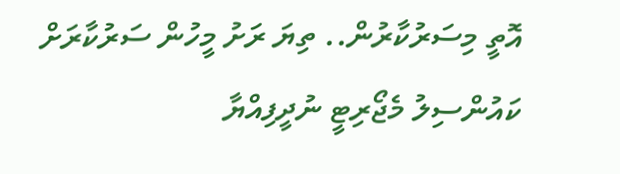އޮތީ މިސަރުކާރުން.. ތިޔަ ރަށު މީހުން ސަރުކާރަށް ކައުންސިލު މެޖޯރިޓީ ނުދީފިއްޔާ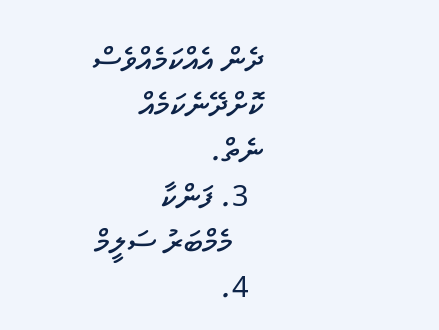ދެން އެއްކަމެއްވެސް ކޮށްދޭނެކަމެއް ނެތް.
  3. ފަންކާ
    މެމްބަރު ސަލީމް
  4.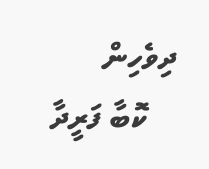ދިވެހިން
    ކޮބާ ފަރީދާ